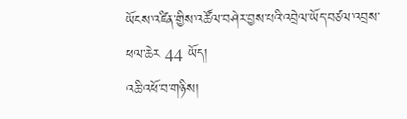ཡོངས་འཛིན་གྱིས་འཚོལ་བཤེར་བྱས་པའི་འབྲེལ་ཡོད་བཙལ་འབྲས་ཕལ་ཆེར 44 ཡོད།
འཆི་འཕོ་བ་གཉིས།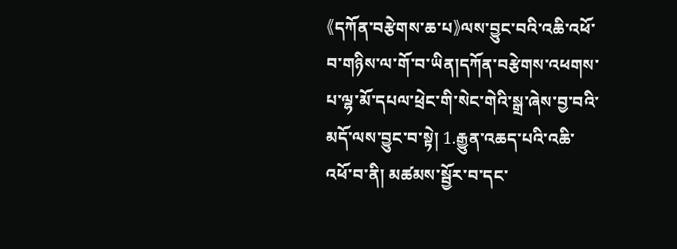《དཀོན་བརྩེགས་ཆ་པ》ལས་བྱུང་བའི་འཆི་འཕོ་བ་གཉིས་ལ་གོ་བ་ཡིན།དཀོན་བརྩེགས་འཕགས་པ་ལྷ་མོ་དཔལ་ཕྲེང་གི་སེང་གེའི་སྒྲ་ཞེས་བྱ་བའི་མདོ་ལས་བྱུང་བ་སྟེ། 1.རྒྱུན་འཆད་པའི་འཆི་འཕོ་བ་ནི། མཚམས་སྦྱོར་བ་དང་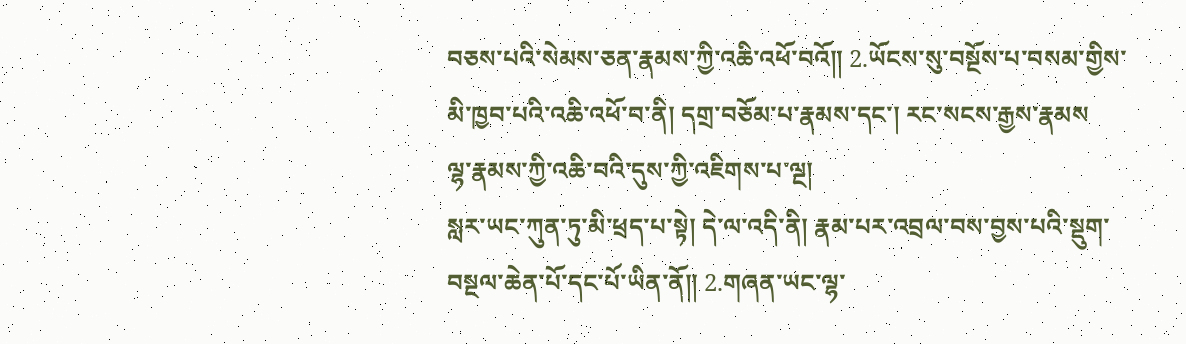བཅས་པའི་སེམས་ཅན་རྣམས་ཀྱི་འཆི་འཕོ་བའོ༎ 2.ཡོངས་སུ་བསྔོས་པ་བསམ་གྱིས་མི་ཁྱབ་པའི་འཆི་འཕོ་བ་ནི། དགྲ་བཅོམ་པ་རྣམས་དང་། རང་སངས་རྒྱས་རྣམས
ལྷ་རྣམས་ཀྱི་འཆི་བའི་དུས་ཀྱི་འཇིགས་པ་ལྔ།
སླར་ཡང་ཀུན་ཏུ་མི་ཕྲད་པ་སྟེ། དེ་ལ་འདི་ནི། རྣམ་པར་འབྲལ་བས་བྱས་པའི་སྡུག་བསྔལ་ཆེན་པོ་དང་པོ་ཡིན་ནོ༎ 2.གཞན་ཡང་ལྷ་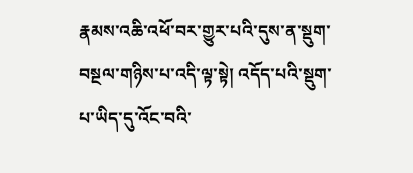རྣམས་འཆི་འཕོ་བར་གྱུར་པའི་དུས་ན་སྡུག་བསྔལ་གཉིས་པ་འདི་ལྟ་སྟེ། འདོད་པའི་སྡུག་པ་ཡིད་དུ་འོང་བའི་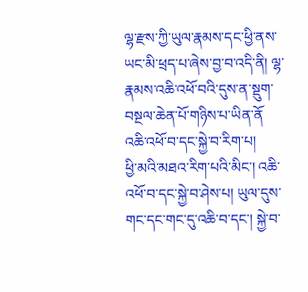ལྷ་རྫས་ཀྱི་ཡུལ་རྣམས་དང་ཕྱི་ནས་ཡང་མི་ཕྲད་པ་ཞེས་བྱ་བ་འདི་ནི། ལྷ་རྣམས་འཆི་འཕོ་བའི་དུས་ན་སྡུག་བསྔལ་ཆེན་པོ་གཉིས་པ་ཡིན་ནོ
འཆི་འཕོ་བ་དང་སྐྱེ་བ་རིག་པ།
ཕྱི་མའི་མཐའ་རིག་པའི་མིང་། འཆི་འཕོ་བ་དང་སྐྱེ་བ་ཤེས་པ། ཡུལ་དུས་གང་དང་གང་དུ་འཆི་བ་དང་། སྐྱེ་བ་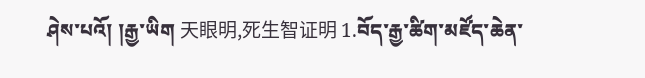ཤེས་པའོ། །རྒྱ་ཡིག 天眼明,死生智证明 1.བོད་རྒྱ་ཚིག་མཛོད་ཆེན་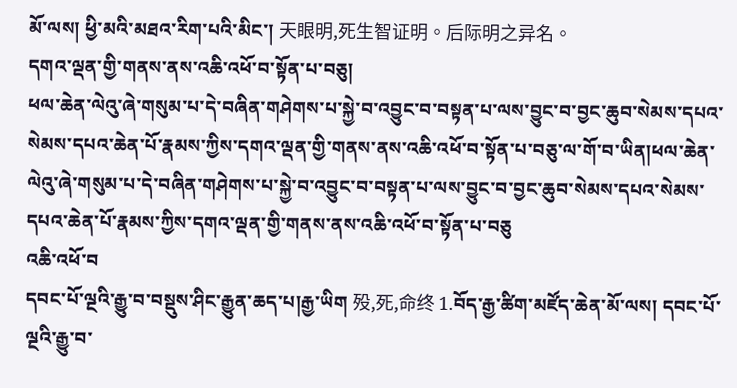མོ་ལས། ཕྱི་མའི་མཐའ་རིག་པའི་མིང་། 天眼明,死生智证明。后际明之异名。
དགའ་ལྡན་གྱི་གནས་ནས་འཆི་འཕོ་བ་སྟོན་པ་བཅུ།
ཕལ་ཆེན་ལེའུ་ཞེ་གསུམ་པ་དེ་བཞིན་གཤེགས་པ་སྐྱེ་བ་འབྱུང་བ་བསྟན་པ་ལས་བྱུང་བ་བྱང་ཆུབ་སེམས་དཔའ་སེམས་དཔའ་ཆེན་པོ་རྣམས་ཀྱིས་དགའ་ལྡན་གྱི་གནས་ནས་འཆི་འཕོ་བ་སྟོན་པ་བཅུ་ལ་གོ་བ་ཡིན།ཕལ་ཆེན་ལེའུ་ཞེ་གསུམ་པ་དེ་བཞིན་གཤེགས་པ་སྐྱེ་བ་འབྱུང་བ་བསྟན་པ་ལས་བྱུང་བ་བྱང་ཆུབ་སེམས་དཔའ་སེམས་དཔའ་ཆེན་པོ་རྣམས་ཀྱིས་དགའ་ལྡན་གྱི་གནས་ནས་འཆི་འཕོ་བ་སྟོན་པ་བཅུ
འཆི་འཕོ་བ
དབང་པོ་ལྔའི་རྒྱུ་བ་བསྡུས་ཤིང་རྒྱུན་ཆད་པ།རྒྱ་ཡིག 殁,死,命终 1.བོད་རྒྱ་ཚིག་མཛོད་ཆེན་མོ་ལས། དབང་པོ་ལྔའི་རྒྱུ་བ་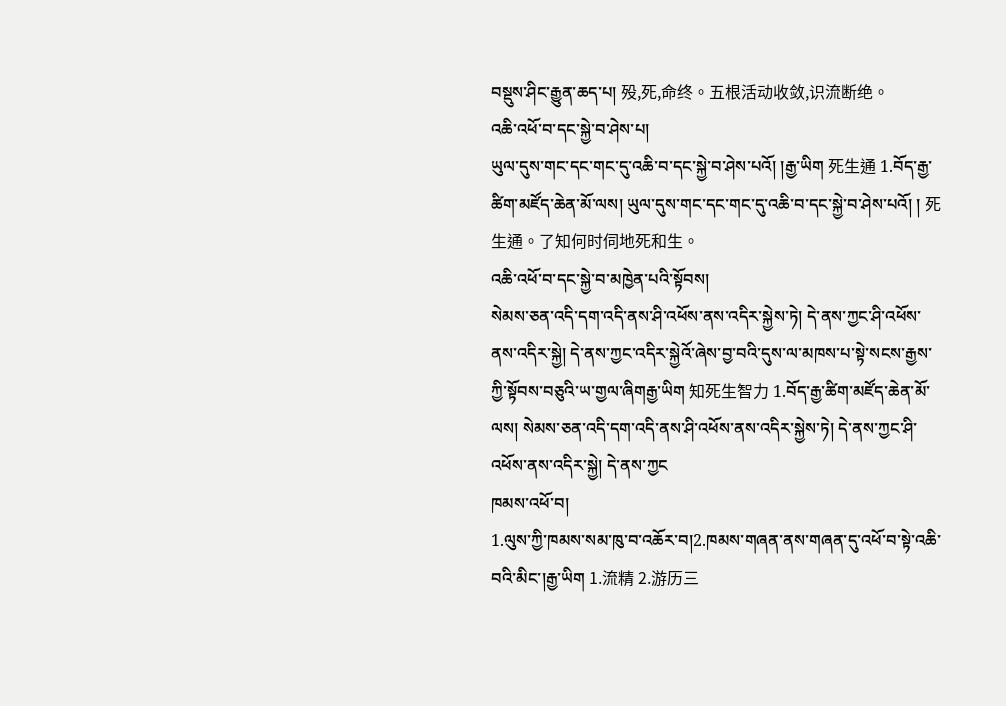བསྡུས་ཤིང་རྒྱུན་ཆད་པ། 殁,死,命终。五根活动收敛,识流断绝。
འཆི་འཕོ་བ་དང་སྐྱེ་བ་ཤེས་པ།
ཡུལ་དུས་གང་དང་གང་དུ་འཆི་བ་དང་སྐྱེ་བ་ཤེས་པའོ། །རྒྱ་ཡིག 死生通 1.བོད་རྒྱ་ཚིག་མཛོད་ཆེན་མོ་ལས། ཡུལ་དུས་གང་དང་གང་དུ་འཆི་བ་དང་སྐྱེ་བ་ཤེས་པའོ། ། 死生通。了知何时伺地死和生。
འཆི་འཕོ་བ་དང་སྐྱེ་བ་མཁྱེན་པའི་སྟོབས།
སེམས་ཅན་འདི་དག་འདི་ནས་ཤི་འཕོས་ནས་འདིར་སྐྱེས་ཏེ། དེ་ནས་ཀྱང་ཤི་འཕོས་ནས་འདིར་སྐྱེ། དེ་ནས་ཀྱང་འདིར་སྐྱེའོ་ཞེས་བྱ་བའི་དུས་ལ་མཁས་པ་སྟེ་སངས་རྒྱས་ཀྱི་སྟོབས་བཅུའི་ཡ་གྱལ་ཞིགརྒྱ་ཡིག 知死生智力 1.བོད་རྒྱ་ཚིག་མཛོད་ཆེན་མོ་ལས། སེམས་ཅན་འདི་དག་འདི་ནས་ཤི་འཕོས་ནས་འདིར་སྐྱེས་ཏེ། དེ་ནས་ཀྱང་ཤི་འཕོས་ནས་འདིར་སྐྱེ། དེ་ནས་ཀྱང
ཁམས་འཕོ་བ།
1.ལུས་ཀྱི་ཁམས་སམ་ཁུ་བ་འཆོར་བ།2.ཁམས་གཞན་ནས་གཞན་དུ་འཕོ་བ་སྟེ་འཆི་བའི་མིང་།རྒྱ་ཡིག 1.流精 2.游历三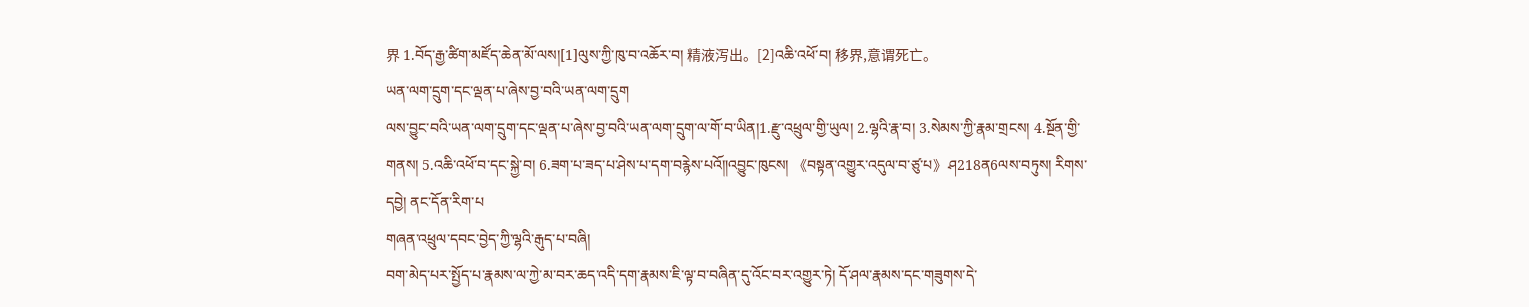界 1.བོད་རྒྱ་ཚིག་མཛོད་ཆེན་མོ་ལས།[1]ལུས་ཀྱི་ཁུ་བ་འཆོར་བ། 精液泻出。[2]འཆི་འཕོ་བ། 移界,意谓死亡。
ཡན་ལག་དྲུག་དང་ལྡན་པ་ཞེས་བྱ་བའི་ཡན་ལག་དྲུག
ལས་བྱུང་བའི་ཡན་ལག་དྲུག་དང་ལྡན་པ་ཞེས་བྱ་བའི་ཡན་ལག་དྲུག་ལ་གོ་བ་ཡིན།1.རྫུ་འཕྲུལ་གྱི་ཡུལ། 2.ལྷའི་རྣ་བ། 3.སེམས་ཀྱི་རྣམ་གྲངས། 4.སྔོན་གྱི་གནས། 5.འཆི་འཕོ་བ་དང་སྐྱེ་བ། 6.ཟག་པ་ཟད་པ་ཤེས་པ་དག་བརྙེས་པའོ༎འབྱུང་ཁུངས། 《བསྟན་འགྱུར་འདུལ་བ་ཙུ་པ》ཤ218ན6ལས་བཏུས། རིགས་དབྱེ། ནང་དོན་རིག་པ
གཞན་འཕྲུལ་དབང་བྱེད་ཀྱི་ལྷའི་རྒུད་པ་བཞི།
བག་མེད་པར་སྤྱོད་པ་རྣམས་ལ་ཀྱེ་མ་བར་ཆད་འདི་དག་རྣམས་ཇི་ལྟ་བ་བཞིན་དུ་འོང་བར་འགྱུར་ཏེ། དོ་ཤལ་རྣམས་དང་གཟུགས་དེ་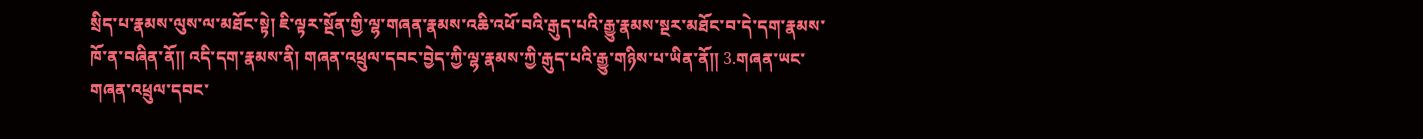སྲིད་པ་རྣམས་ལུས་ལ་མཐོང་སྟེ། ཇི་ལྟར་སྔོན་གྱི་ལྷ་གཞན་རྣམས་འཆི་འཕོ་བའི་རྒུད་པའི་རྒྱུ་རྣམས་སྔར་མཐོང་བ་དེ་དག་རྣམས་ཁོ་ན་བཞིན་ནོ༎ འདི་དག་རྣམས་ནི། གཞན་འཕྲུལ་དབང་བྱེད་ཀྱི་ལྷ་རྣམས་ཀྱི་རྒུད་པའི་རྒྱུ་གཉིས་པ་ཡིན་ནོ༎ 3.གཞན་ཡང་གཞན་འཕྲུལ་དབང་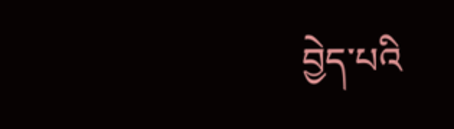བྱེད་པའི